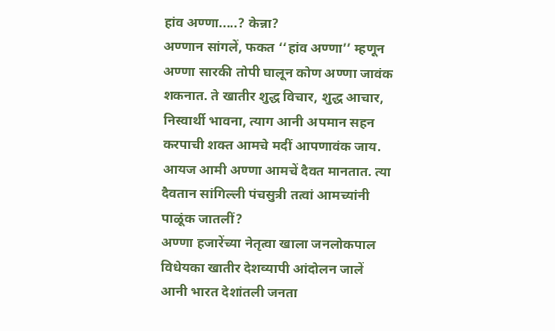हांव अण्णा.....? केन्ना?
अण्णान सांगलें, फकत ‘‘हांव अण्णा’’ म्हणून अण्णा सारकी तोपी घालून कोण अण्णा जावंक शकनात. ते खातीर शुद्ध विचार, शुद्ध आचार, निस्वार्थी भावना, त्याग आनी अपमान सहन करपाची शक्त आमचे मदीं आपणावंक जाय. आयज आमी अण्णा आमचें दैवत मानतात. त्या दैवतान सांगिल्ली पंचसुत्री तत्वां आमच्यांनी पाळूंक जातलीं?
अण्णा हजारेंच्या नेतृत्वा खाला जनलोकपाल विधेयका खातीर देशव्यापी आंदोलन जालें आनी भारत देशांतली जनता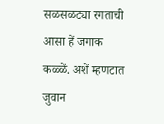सळसळट्या रगताची आसा हें जगाक कळ्ळें. अशें म्हणटात जुवान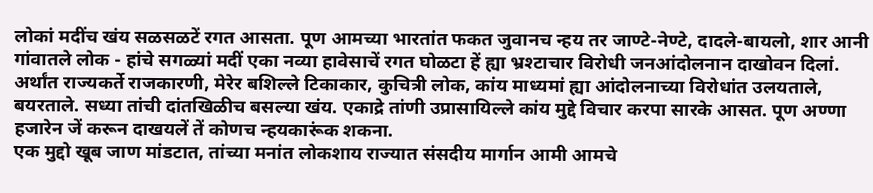लोकां मदींच खंय सळसळटें रगत आसता. पूण आमच्या भारतांत फकत जुवानच न्हय तर जाण्टे-नेण्टे, दादले-बायलो, शार आनी गांवातले लोक - हांचे सगळ्यां मदीं एका नव्या हावेसाचें रगत घोळटा हें ह्या भ्रश्टाचार विरोधी जनआंदोलनान दाखोवन दिलां.
अर्थांत राज्यकर्ते राजकारणी, मेरेर बशिल्ले टिकाकार, कुचित्री लोक, कांय माध्यमां ह्या आंदोलनाच्या विरोधांत उलयताले, बयरताले. सध्या तांची दांतखिळीच बसल्या खंय. एकाद्रे तांणी उप्रासायिल्ले कांय मुद्दे विचार करपा सारके आसत. पूण अण्णा हजारेन जें करून दाखयलें तें कोणच न्हयकारूंक शकना.
एक मुद्दो खूब जाण मांडटात, तांच्या मनांत लोकशाय राज्यात संसदीय मार्गान आमी आमचे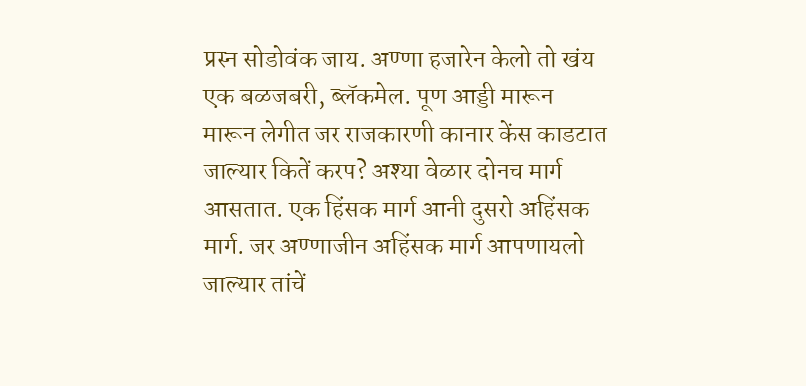प्रस्न सोडोवंक जाय. अण्णा हजारेन केलो तो खंय एक बळजबरी, ब्लॅकमेल. पूण आड्डी मारून मारून लेगीत जर राजकारणी कानार केंस काडटात जाल्यार कितें करप? अश्या वेळार दोनच मार्ग आसतात. एक हिंसक मार्ग आनी दुसरो अहिंसक मार्ग. जर अण्णाजीन अहिंसक मार्ग आपणायलो जाल्यार तांचें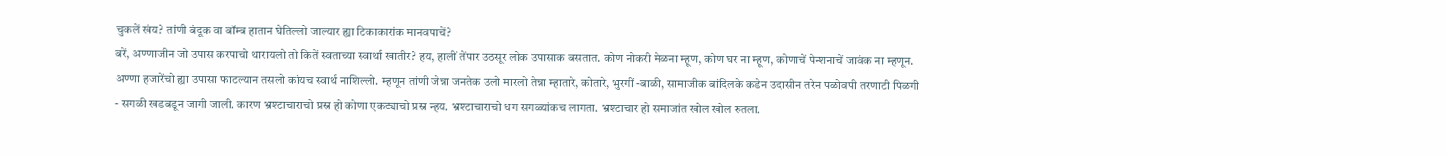चुकलें खंय? तांणी बंदूक वा बॉम्ब हातान घेतिल्लो जाल्यार ह्या टिकाकारांक मानवपाचें?
बरें, अण्णाजीन जो उपास करपाचो थारायलो तो कितें स्वताच्या स्वार्था खातीर? हय, हालीं तेंपार उठसूर लोक उपासाक बसतात. कोण नोकरी मेळना म्हूण, कोण घर ना म्हूण, कोणाचें पेन्शनाचें जावंक ना म्हणून. अण्णा हजारेंचो ह्या उपासा फाटल्यान तसलो कांयच स्वार्थ नाशिल्लो. म्हणून तांणी जेन्ना जनतेक उलो मारलो तेन्ना म्हातारे, कोतारे, भुरगीं -बाळी, सामाजीक बांदिलके कडेन उदासीन तरेन पळोवपी तरणाटी पिळगी - सगळी खडबडून जागी जाली. कारण भ्रश्टाचाराचो प्रस्न हो कोणा एकट्याचो प्रस्न न्हय. भ्रश्टाचाराचो धग सगळ्यांकच लागता. भ्रश्टाचार हो समाजांत खोल खोल रुतला.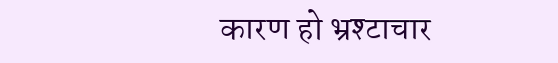कारण हो भ्रश्टाचार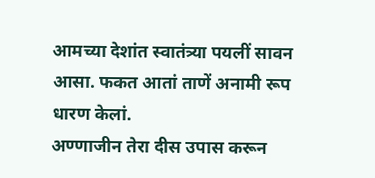आमच्या देशांत स्वातंत्र्या पयलीं सावन आसा. फकत आतां ताणें अनामी रूप धारण केलां.
अण्णाजीन तेरा दीस उपास करून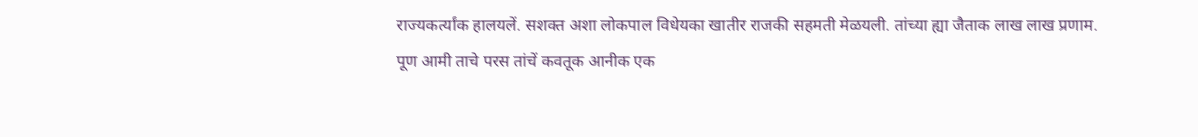राज्यकर्त्यांक हालयलें. सशक्त अशा लोकपाल विधेयका खातीर राजकी सहमती मेळयली. तांच्या ह्या जैताक लाख लाख प्रणाम.
पूण आमी ताचे परस तांचें कवतूक आनीक एक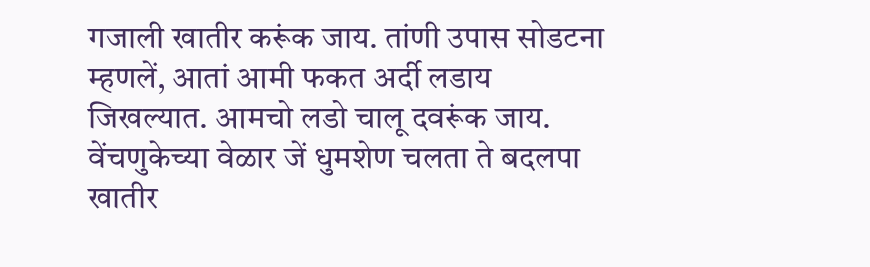गजाली खातीर करूंक जाय. तांणी उपास सोडटना म्हणलें, आतां आमी फकत अर्दी लडाय जिखल्यात. आमचो लडो चालू दवरूंक जाय. वेंचणुकेच्या वेळार जें धुमशेण चलता ते बदलपा खातीर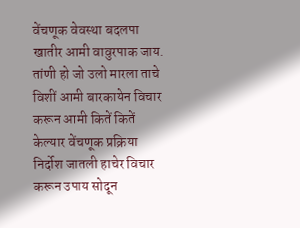वेंचणूक वेवस्था बदलपा खातीर आमी वावुरपाक जाय.
तांणी हो जो उलो मारला ताचे विशीं आमी बारकायेन विचार करून आमी कितें कितें केल्यार वेंचणूक प्रक्रिया निर्दोश जातली हाचेर विचार करून उपाय सोदून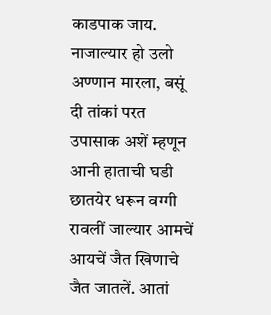काडपाक जाय. नाजाल्यार हो उलो अण्णान मारला, बसूं दी तांकां परत उपासाक अशें म्हणून आनी हाताची घडी छातयेर धरून वग्गी रावलीं जाल्यार आमचें आयचें जैत खिणाचे जैत जातलें. आतां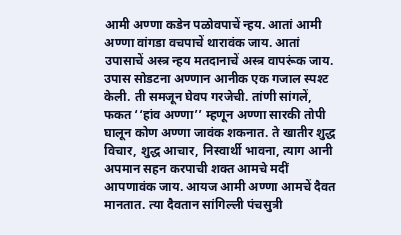आमी अण्णा कडेन पळोवपाचें न्हय. आतां आमी अण्णा वांगडा वचपाचें थारावंक जाय. आतां उपासाचें अस्त्र न्हय मतदानाचें अस्त्र वापरूंक जाय.
उपास सोडटना अण्णान आनीक एक गजाल स्पश्ट केली. ती समजून घेवप गरजेची. तांणी सांगलें, फकत ‘‘हांव अण्णा’’ म्हणून अण्णा सारकी तोपी घालून कोण अण्णा जावंक शकनात. ते खातीर शुद्ध विचार, शुद्ध आचार, निस्वार्थी भावना, त्याग आनी अपमान सहन करपाची शक्त आमचे मदीं आपणावंक जाय. आयज आमी अण्णा आमचें दैवत मानतात. त्या दैवतान सांगिल्ली पंचसुत्री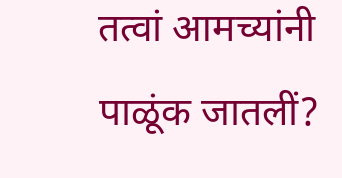तत्वां आमच्यांनी पाळूंक जातलीं?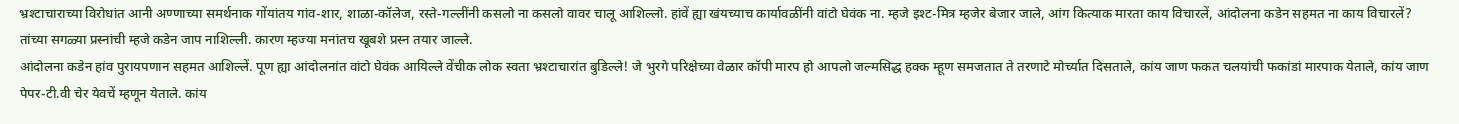भ्रश्टाचाराच्या विरोधांत आनी अण्णाच्या समर्थनाक गोंयांतय गांव-शार, शाळा-कॉलेज, रस्ते-गल्लींनी कसलो ना कसलो वावर चालू आशिल्लो. हांवें ह्या खंयच्याच कार्यावळींनी वांटो घेवंक ना. म्हजे इश्ट-मित्र म्हजेर बेजार जाले, आंग कित्याक मारता काय विचारलें, आंदोलना कडेन सहमत ना काय विचारलें? तांच्या सगळ्या प्रस्नांची म्हजे कडेन जाप नाशिल्ली. कारण म्हज्या मनांतच खूबशे प्रस्न तयार जाल्ले.
आंदोलना कडेन हांव पुरायपणान सहमत आशिल्लें. पूण ह्या आंदोलनांत वांटो घेवंक आयिल्ले वेंचीक लोक स्वता भ्रश्टाचारांत बुडिल्ले! जे भुरगे परिक्षेच्या वेळार कॉपी मारप हो आपलो जल्मसिद्ध हक्क म्हूण समजतात ते तरणाटे मोर्च्यात दिसताले, कांय जाण फकत चलयांची फकांडां मारपाक येताले, कांय जाण पेपर-टी.वी चेर येवचें म्हणून येताले. कांय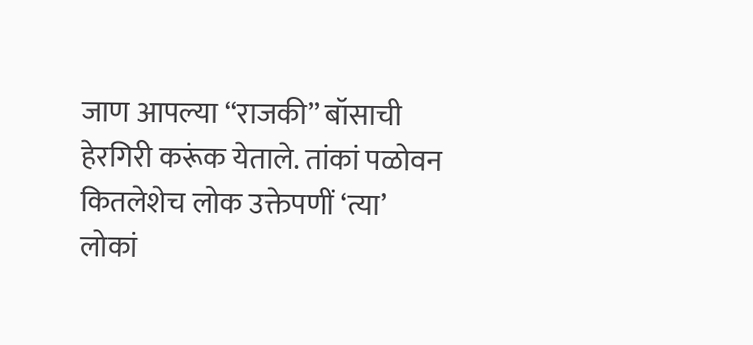जाण आपल्या ‘‘राजकी’’ बॉसाची हेरगिरी करूंक येताले. तांकां पळोवन कितलेशेच लोक उक्तेपणीं ‘त्या’ लोकां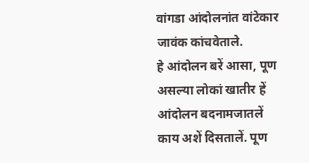वांगडा आंदोलनांत वांटेकार जावंक कांचवेताले.
हे आंदोलन बरें आसा, पूण असल्या लोकां खातीर हें आंदोलन बदनामजातलें काय अशें दिसतालें. पूण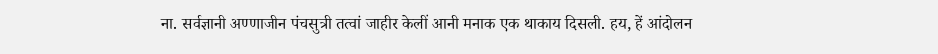ना. सर्वज्ञानी अण्णाजीन पंचसुत्री तत्वां जाहीर केलीं आनी मनाक एक थाकाय दिसली. हय, हें आंदोलन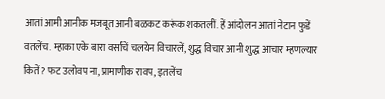आतां आमी आनीक मजबूत आनी बळकट करूंक शकतलीं. हें आंदोलन आतां नेटान फुडें वतलेंच. म्हाका एके बारा वर्सांचें चलयेन विचारलें, शुद्ध विचार आनी शुद्ध आचार म्हणल्यार कितें? फट उलोवप ना, प्रामाणीक रावप, इतलेंच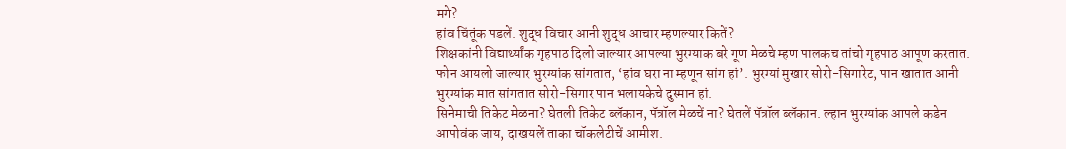मगे?
हांव चिंतूंक पडलें. शुद्ध विचार आनी शुद्ध आचार म्हणल्यार कितें?
शिक्षकांनी विद्यार्थ्यांक गृहपाठ दिलो जाल्यार आपल्या भुरग्याक बरे गूण मेळचे म्हण पालकच तांचो गृहपाठ आपूण करतात. फोन आयलो जाल्यार भुरग्यांक सांगतात, ‘हांव घरा ना म्हणून सांग हां’. भुरग्यां मुखार सोरो-सिगारेट, पान खातात आनी भुरग्यांक मात सांगतात सोरो-सिगार पान भलायकेचे दुस्मान हां.
सिनेमाची तिकेट मेळना? घेतली तिकेट ब्लॅकान, पॅत्रॉल मेळचें ना? घेतलें पॅत्रॉल ब्लॅकान. ल्हान भुरग्यांक आपले कडेन आपोवंक जाय, दाखयलें ताका चॉकलेटीचें आमीश.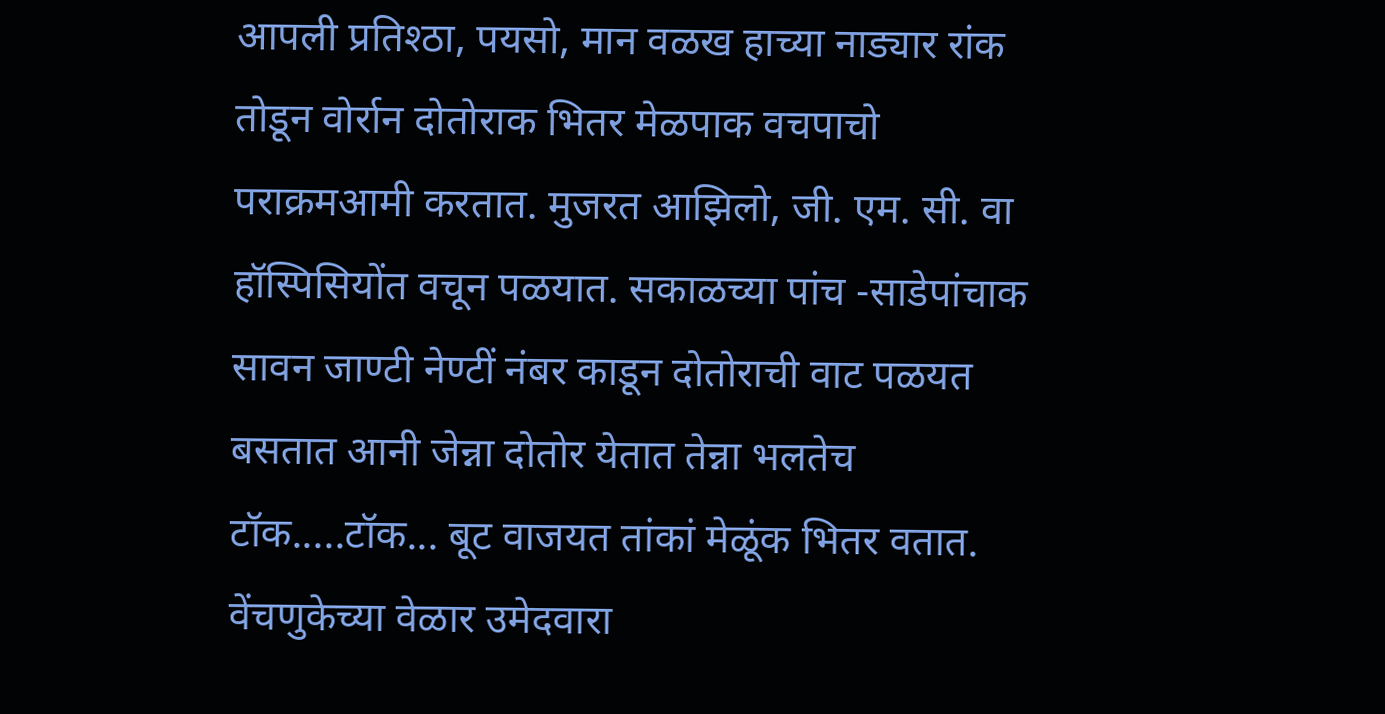आपली प्रतिश्ठा, पयसो, मान वळख हाच्या नाड्यार रांक तोडून वोर्रान दोतोराक भितर मेळपाक वचपाचो पराक्रमआमी करतात. मुजरत आझिलो, जी. एम. सी. वा हॉस्पिसियोंत वचून पळयात. सकाळच्या पांच -साडेपांचाक सावन जाण्टी नेण्टीं नंबर काडून दोतोराची वाट पळयत बसतात आनी जेन्ना दोतोर येतात तेन्ना भलतेच टॉक.....टॉक... बूट वाजयत तांकां मेळूंक भितर वतात.
वेंचणुकेच्या वेळार उमेदवारा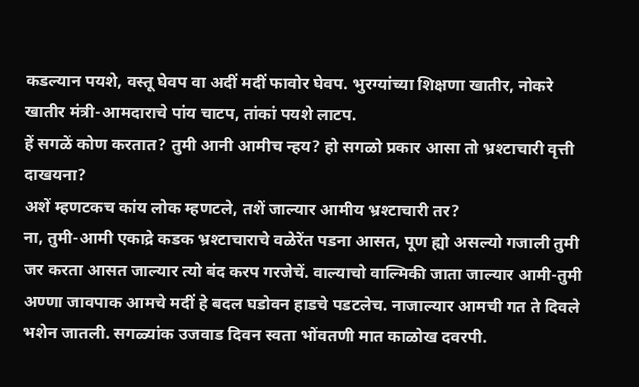कडल्यान पयशे, वस्तू घेवप वा अदीं मदीं फावोर घेवप. भुरग्यांच्या शिक्षणा खातीर, नोकरे खातीर मंत्री-आमदाराचे पांय चाटप, तांकां पयशे लाटप.
हें सगळें कोण करतात? तुमी आनी आमीच न्हय? हो सगळो प्रकार आसा तो भ्रश्टाचारी वृत्ती दाखयना?
अशें म्हणटकच कांय लोक म्हणटले, तशें जाल्यार आमीय भ्रश्टाचारी तर?
ना, तुमी-आमी एकाद्रे कडक भ्रश्टाचाराचे वळेरेंत पडना आसत, पूण ह्यो असल्यो गजाली तुमी जर करता आसत जाल्यार त्यो बंद करप गरजेचें. वाल्याचो वाल्मिकी जाता जाल्यार आमी-तुमी अण्णा जावपाक आमचे मदीं हे बदल घडोवन हाडचे पडटलेच. नाजाल्यार आमची गत ते दिवले भशेन जातली. सगळ्यांक उजवाड दिवन स्वता भोंवतणी मात काळोख दवरपी.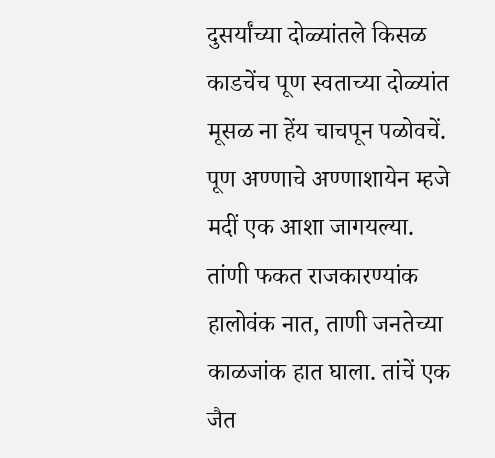दुसर्यांच्या दोळ्यांतले किसळ काडचेंच पूण स्वताच्या दोळ्यांत मूसळ ना हेंय चाचपून पळोवचें.
पूण अण्णाचे अण्णाशायेन म्हजे मदीं एक आशा जागयल्या. तांणी फकत राजकारण्यांक हालोवंक नात, ताणी जनतेच्या काळजांक हात घाला. तांचें एक जैत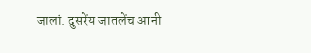जालां. दुसरेंय जातलेंच आनी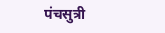पंचसुत्री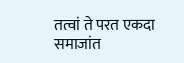तत्वां ते परत एकदा समाजांत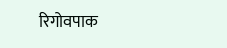रिगोवपाक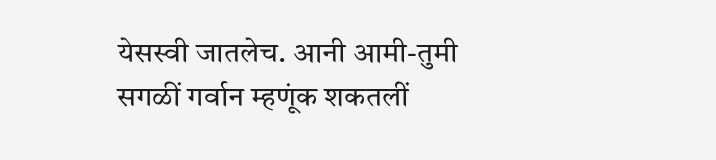येसस्वी जातलेच. आनी आमी-तुमी सगळीं गर्वान म्हणूंक शकतलीं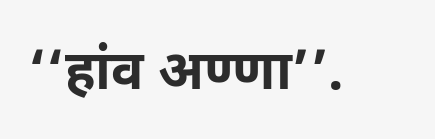‘‘हांव अण्णा’’.